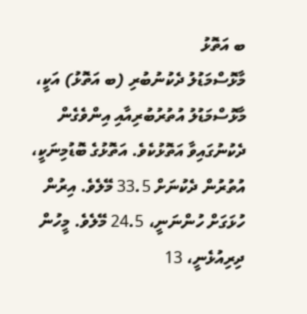ބ އަތޮޅު
މާޅޮސްމަޑުލު ދެކުނުބުރި (ބ އަތޮޅު) އަކީ، މާޅޮސްމަޑުލު އުތުރުބުރިއާއި އިންވެގެން ދެކުނުގައިވާ އަތޮޅުކެވެ. އަތޮޅުގެ ބޮޑުމިނަކީ، އުތުރުން ދެކުނަށް 33.5 މޭލެވެ. އިރުން ހުޅަގަށް ހުންނަނީ، 24.5 މޭލެވެ. މީހުން ދިރިއުޅެނީ، 13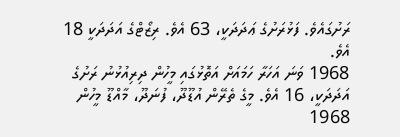ރަށުގައެވެ. ފަޅުރަށުގެ ޢަދަދަކީ، 63 އެވެ. ރިޒޯޓްގެ އަދަދަކީ 18 އެވެ.
1968 ވަނަ އަހަރާ ހަމައަށް އަތޮޅުގައި މީހުން ދިރިއުޅުނު ރަށުގެ އަދަދަކީ، 16 އެވެ. މީގެ ތެރޭން އުޑޫދޫ، ފުނަދޫ، މާއްޑޫ މީހުން 1968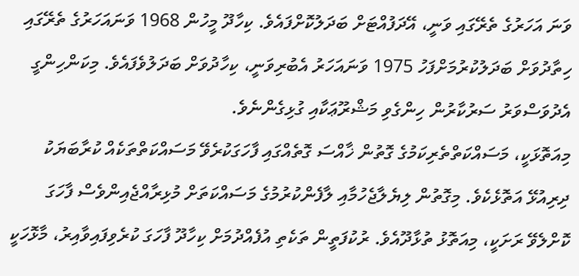ވަނަ އަހަރުގެ ތެރޭގައި ވަނީ، އޭދަފުއްޓަށް ބަދަލުކޮށްފައެވެ. ކިހާދޫ މީހުން 1968 ވަނައަހަރުގެ ތެރޭގައި ހިތާދުވަށް ބަދަލުކުރުމަށްފަހު 1975 ވަނައަހަރު އެބުރިވަނީ، ކިހާދުވަށް ބަދަލުވެފައެވެ. މިކަންހިންގީ އެދުވަސްވަރު ސަރުކާރުން ހިންގެވި މަޝްރޫޢަކާއި ގުޅިގެންނެވެ.
މިއަތޮޅަކީ، މަސައްކަތްތެރިކަމުގެ ގޮތުން ޚާއްސަ ގޮތެއްގައި ފާހަގަކުރެވޭ މަސައްކަތްތަކެއް ކުރާބަޔަކު ދިރިއުޅޭ އަތޮޅެކެވެ. މިގޮތުން ލިޔެލާޖެހުމާއި ލާފެންކުރުމުގެ މަސައްކަތަށް މުޅިރާއްޖެއިންވެސް ފާހަގަ ކޮށްލެވޭ ރަށަކީ، މިއަތޮޅު ތުޅާދޫއެވެ. ރުކުފަތީން ތަކެތި އުފެއްދުމަށް ކިހާދޫ ފާހަގަ ކުރެވިފައިވާއިރު، މާޅޮހަކީ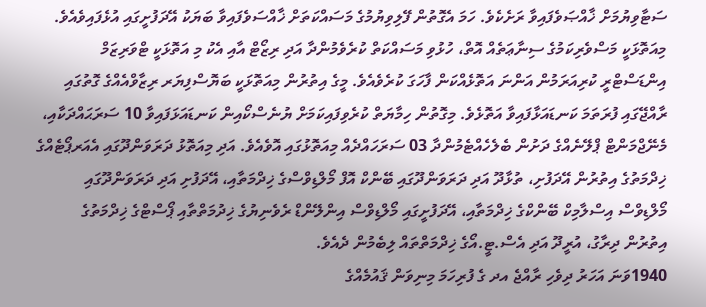ސަޓާވިޔުމަށް ޚާއްޞަވެފައިވާ ރަށެކެވެ. ހަމަ އެގޮތުން ފޭލިވިޔުމުގެ މަސައްކަތަށް ޚާއްސަވެފައިވާ ބަޔަކު އޭދަފުށީގައި އުޅެފައިވެއެވެ. މިއަތޮޅަކީ މަސްވެރިކަމުގެ ސިނާޢަތެއް އޮތް، ހުޅުވި މަސައްކަތް ކުރެވެމުންދާ އަދި ރިޒޯޓް އާއި އެކު މި އަތޮޅަކީ ޓްވަރިޒަމް އިންޑަސްޓްރީ ކުރިއަރަމުން އަންނަ އަތޮޅެއްކަން ފާހަގަ ކުރެވެއެވެ. މީގެ އިތުރުން މިއަތޮޅަކީ ބަޔޮސްފިޔަރ ރިޒާވްއެއްގެ ގޮތުގައި ރާއްޖޭގައި ފުރަތަމަ ކަނޑައަޅާފައިވާ އަތޮޅެވެ. މިގޮތުން ހިމާޔަތް ކުރެވިފައިކަމަށް ޔުނެސްކޯއިން ކަނޑައަޅަފައިވާ 10 ސަރަޙައްދަކާއި، މެނޭޖްމަންޓް ޕްލޭނެއްގެ ދަށުން ބެލެހެއްޓެމުންދާ 03 ސަރަހައްދެއް މިއަތޮޅުގައި އޮވެއެވެ. އަދި މިއަތޮޅު ދަރަވަންދޫގައި އެއަރޕޯޓެއްގެ ޚިދްމަތުގެ އިތުރުން އޭދަފުށި، ތުޅާދޫ އަދި ދަރަވަންދޫގައި ބޭންކް އޮފް މޯލްޑިވްސްގެ ޚިދްމަތާއި، އޭދަފުށި އަދި ދަރަވަންދޫގައި މޯލްޑިވްސް އިސްލާމިކް ބޭންކްގެ ޚިދްމަތާއި، އޭދަފުށީގައި މޯލްޑިވްސް އިންލޭންޑް ރެވެނިޔުގެ ޚިދުމަތްތާއި ޕޯސްޓްގެ ޚިދްމަތުގެ އިތުރުން ދިރާގު، އުރީދޫ އަދި އެސް.ޓީ.އޯގެ ޚިދްމަތްތައް ލިބެމުން ދެއެވެ.
1940ވަނަ އަހަރު ދިވެހި ރާއްޖެ އދ ގެ ފުރިހަމަ މިނިވަން ޤައުމެއްގެ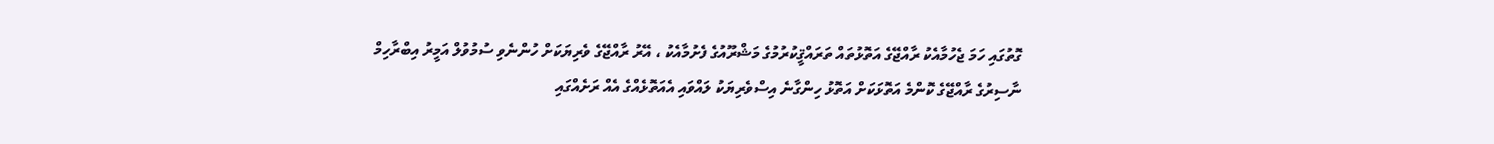ގޮތުގައި ހަމަ ޖެހުމާއެކު ރާއްޖޭގެ އަތޮޅުތައް ތަރައްޤީކުރުމުގެ މަޝްރޫއުގެ ފެށުމާއެކު ، އޭރު ރާއްޖޭގެ ވެރިޔަކަށް ހުންނެވި ސުމުވުލް އަމީރު އިބްރާހިމް ނާސިރުގެ ރާއްޖޭގެ ކޮންމެ އަތޮޅަކަށް އަތޮޅު ހިންގާނެ އިސްވެރިޔަކު ލައްވައި އެއަތޮޅެއްގެ އެއް ރަށެއްގައި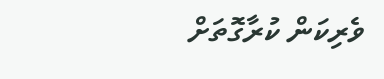ވެރިކަން ކުރާގޮތަށް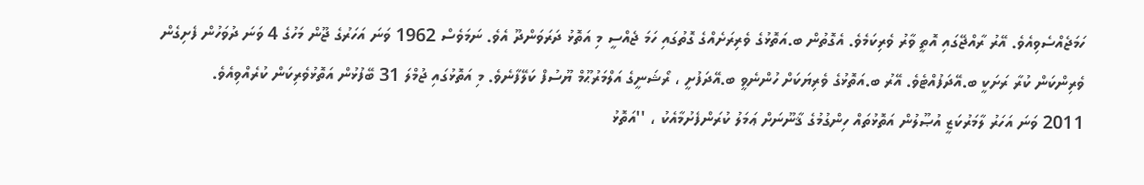ހަމަޖެއްސެވިއެވެ. އޭރު ރާއްޖޭގައި އޮތީ ވާރު ވެރިކަމެވެ. އެގޮތުން ބ.އަތޮޅުގެ ވެރިރަށެއްގެ ގޮތުގައި ހަމަ ޖެއްސީ މި އަތޮޅު ދަރަވަންދޫ އެވެ. ނަމަވެސް 1962 ވަނަ އަހަރުގެ ޖޫން މަހުގެ 4 ވަނަ ދުވަހުން ފެށިގެން ވެރިންކަން ކުރާ ރަށަކީ ބ.އޭދަފުއްޓެވެ. އޭރު ބ.އަތޮޅުގެ ވެރިޔަކަށް ހުންނެވީ ބ.އޭދަފުށީ ، ރޯޝަނީގެ އަލްމަރުޙޫމް ޔޫސުފް ކަލޭފާނެވެ. މި އަތޮޅުގައި ޖުމްލަ 31 ބޭފުޅުން އަތޮޅުވެރިކަން ކުރެއްވިއެވެ.
2011 ވަނަ އަހަރު ލާމަރުކަޒީ އުޞޫލުން އަތޮޅުތައް ހިންގުމުގެ ޤާނޫނަށް ޢަމަލު ކުރަންފެށުމާއެކު ، ''އަތޮޅު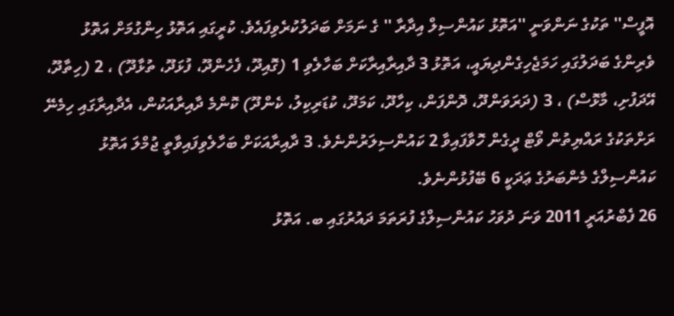އޮފީސް'' ތަކުގެ ނަންވަނީ ''އަތޮޅު ކައުންސިލް އިދާރާ '' ގެ ނަމަށް ބަދަލުކުރެވިފައެވެ. ކުރީގައި އަތޮޅު ހިންގުމަށް އަތޮޅު ވެރިންގެ ބަދަލުގައި ހަމަޖެހިގެންދިޔައީ، އަތޮޅު 3 ދާއިރާއިރާކަށް ބަހާލެވި 1 (ގޮއިދޫ، ފެހެންދޫ، ފުޅަދޫ، ތުޅާދޫ) ، 2 (ހިތާދޫ، އޭދަފުށި، މާޅޮސް) ، 3 (ދަރަވަންދޫ، ދޮންފަން، ކިހާދޫ، ކަމަދޫ، ކުޑަރިކިލު، ކެންދޫ) ކޮންމެ ދާއިރާއަކުން، އެދާއިރާގައި ހިމެނޭ ރަށްތަކުގެ ރައްޔިތުން ވޯޓް ދީގެން ހޮވާފައިވާ 2 ކައުންސިލަރުންނެވެ. 3 ދާއިރާއަކަށް ބަހާލެވިފައިވާތީ ޖުމްލަ އަތޮޅު ކައުންސިލްގެ މެންބަރުގެ ޢަދަކީ 6 ބޭފުޅުންނެވެ.
26 ފެބްރުއަރީ 2011 ވަނަ ދުވަހު ކައުންސިލްގެ ފުރަތަމަ ދައުރުގައި ބ. އަތޮޅު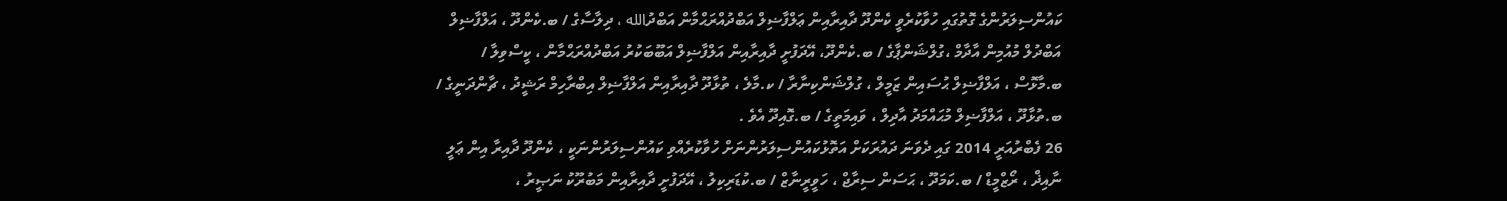ކައުންސިލަރުންގެ ގޮތުގައި ހުވާކުރެވީ ކެންދޫ ދާއިރާއިން ޢަލްފާޟިލް އަބްދުއްރަޙްމާން އަބްދުالله ، ދިލާސާގެ / ބ.ކެންދޫ ، އަލްފާޟިލް އަބްދުލް މުއުމިން އާދާމް ،ގުލްޝަންޕާގެ / ބ.ކެންދޫ، އޭދަފުށީ ދާއިރާއިން އަލްފާޟިލް އަބޫބަކުރު އަބްދުއްރަޙްމާން ، ކީސްވިލާ / ބ.މާޅޮސް ، އަލްފާޟިލް ޙުސައިން ޒަމީލް ، ގުލްޝަންކިނާރާ / ކ.މާލެ ، ތުޅާދޫ ދާއިރާއިން އަލްފާޟިލް އިބްރާހިމް ރަޝީދު ، ޗާންދަނީގެ / ބ.ތުޅާދޫ ، އަލްފާޟިލް މުޙައްމަދު އާދިލް ، ވައިމަތީގެ / ބ.ގޮއިދޫ އެވެ .
26 ފެބްރުއަރީ 2014 ގައި ދެވަނަ ދައުރަކަށް އަތޮޅުކައުންސިލަރުންނަށް ހުވާކުރެއްވި ކައުންސިލަރުންނަކީ ، ކެންދޫ ދާއިރާ އިން ޢަލީ ނާއިޛް ، ރޯޒްމީޑް / ބ.ކަމަދޫ ، ޙަސަން ސިރާޖް ، ހަވީރީނާޒް / ބ.ކުޑަރިކިލު ، އޭދަފުށީ ދާއިރާއިން މަބުރޫކު ނަޞީރު ،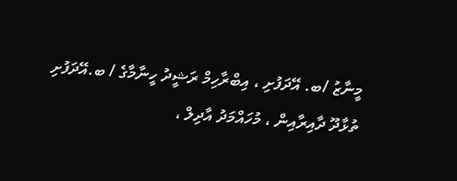މީނާޒު /ބ. އޭދަފުށި ، އިބްރާހިމް ރަޝީދު ހީނާމާގެ / ބ.އޭދަފުށި ތުޅާދޫ ދާއިރާއިން ، މުހައްމަދު އާދިލް ،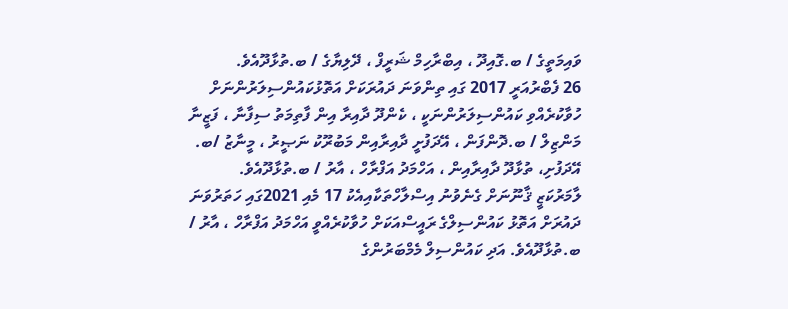ވައިމަތީގެ / ބ.ގޮއިދޫ ، އިބްރާހިމް ޝަރީފް ، ދޭލިޔާގެ / ބ.ތުޅާދޫއެވެ.
26 ފެބްރުއަރީ 2017 ގައި ތިންވަނަ ދައުރަކަށް އަތޮޅުކައުންސިލަރުންނަށް ހުވާކުރެއްވި ކައުންސިލަރުންނަކީ ، ކެންދޫ ދާއިރާ އިން ފާތިމަތު ސިފާނާ ، ފަޒީނާ މަންޒިލް / ބ.ދޮންފަން ، އޭދަފުށީ ދާއިރާއިން މަބުރޫކު ނަޞީރު ، މީނާޒު /ބ. އޭދަފުށި، ތުޅާދޫ ދާއިރާއިން ، އަހްމަދު އަފްރާހް ، އާރު / ބ.ތުޅާދޫއެވެ.
ލާމަރުކަޒީ ޤާނޫނަށް ގެނެވުނު އިސްލާހްތަކާއިއެކު 17 މެއި 2021ގައި ހަތަރުވަނަ ދައުރަށް އަތޮޅު ކައުންސިލްގެ ރައީސްއަކަށް ހުވާކުރެއްވީ އަހްމަދު އަފްރާހް ، އާރު / ބ.ތުޅާދޫއެވެ. އަދި ކައުންސިލް މެމްބަރުންގެ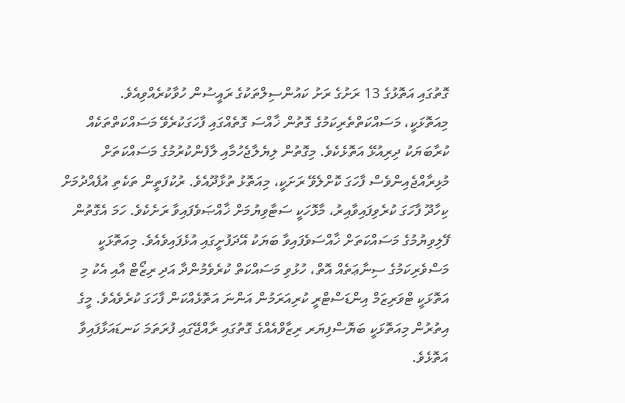ގޮތުގައި އަތޮޅުގެ 13 ރަށުގެ ރަށު ކައުންސިލްތަކުގެ ރައީސުން ހުވާކުރެއްވިއެވެ.
މިއަތޮޅަކީ، މަސައްކަތްތެރިކަމުގެ ގޮތުން ޚާއްސަ ގޮތެއްގައި ފާހަގަކުރެވޭ މަސައްކަތްތަކެއް ކުރާބަޔަކު ދިރިއުޅޭ އަތޮޅެކެވެ. މިގޮތުން ލިޔެލާޖެހުމާއި ލާފެންކުރުމުގެ މަސައްކަތަށް މުޅިރާއްޖެއިންވެސް ފާހަގަ ކޮށްލެވޭ ރަށަކީ، މިއަތޮޅު ތުޅާދޫއެވެ. ރުކުފަތީން ތަކެތި އުފެއްދުމަށް ކިހާދޫ ފާހަގަ ކުރެވިފައިވާއިރު، މާޅޮހަކީ ސަޓާވިޔުމަށް ޚާއްޞަވެފައިވާ ރަށެކެވެ. ހަމަ އެގޮތުން ފޭލިވިޔުމުގެ މަސައްކަތަށް ޚާއްސަވެފައިވާ ބަޔަކު އޭދަފުށީގައި އުޅެފައިވެއެވެ. މިއަތޮޅަކީ މަސްވެރިކަމުގެ ސިނާޢަތެއް އޮތް، ހުޅުވި މަސައްކަތް ކުރެވެމުންދާ އަދި ރިޒޯޓް އާއި އެކު މި އަތޮޅަކީ ޓްވަރިޒަމް އިންޑަސްޓްރީ ކުރިއަރަމުން އަންނަ އަތޮޅެއްކަން ފާހަގަ ކުރެވެއެވެ. މީގެ އިތުރުން މިއަތޮޅަކީ ބަޔޮސްފިޔަރ ރިޒާވްއެއްގެ ގޮތުގައި ރާއްޖޭގައި ފުރަތަމަ ކަނޑައަޅާފައިވާ އަތޮޅެވެ.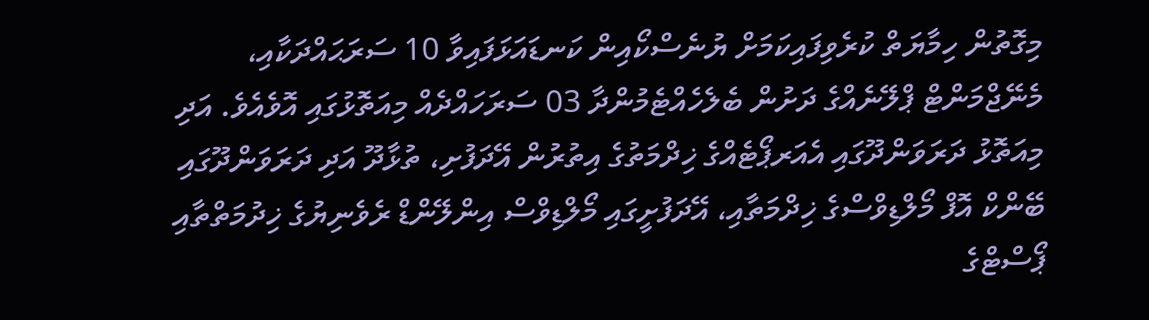މިގޮތުން ހިމާޔަތް ކުރެވިފައިކަމަށް ޔުނެސްކޯއިން ކަނޑައަޅަފައިވާ 10 ސަރަޙައްދަކާއި، މެނޭޖްމަންޓް ޕްލޭނެއްގެ ދަށުން ބެލެހެއްޓެމުންދާ 03 ސަރަހައްދެއް މިއަތޮޅުގައި އޮވެއެވެ. އަދި މިއަތޮޅު ދަރަވަންދޫގައި އެއަރޕޯޓެއްގެ ޚިދްމަތުގެ އިތުރުން އޭދަފުށި، ތުޅާދޫ އަދި ދަރަވަންދޫގައި ބޭންކް އޮފް މޯލްޑިވްސްގެ ޚިދްމަތާއި، އޭދަފުށީގައި މޯލްޑިވްސް އިންލޭންޑް ރެވެނިޔުގެ ޚިދުމަތްތާއި ޕޯސްޓްގެ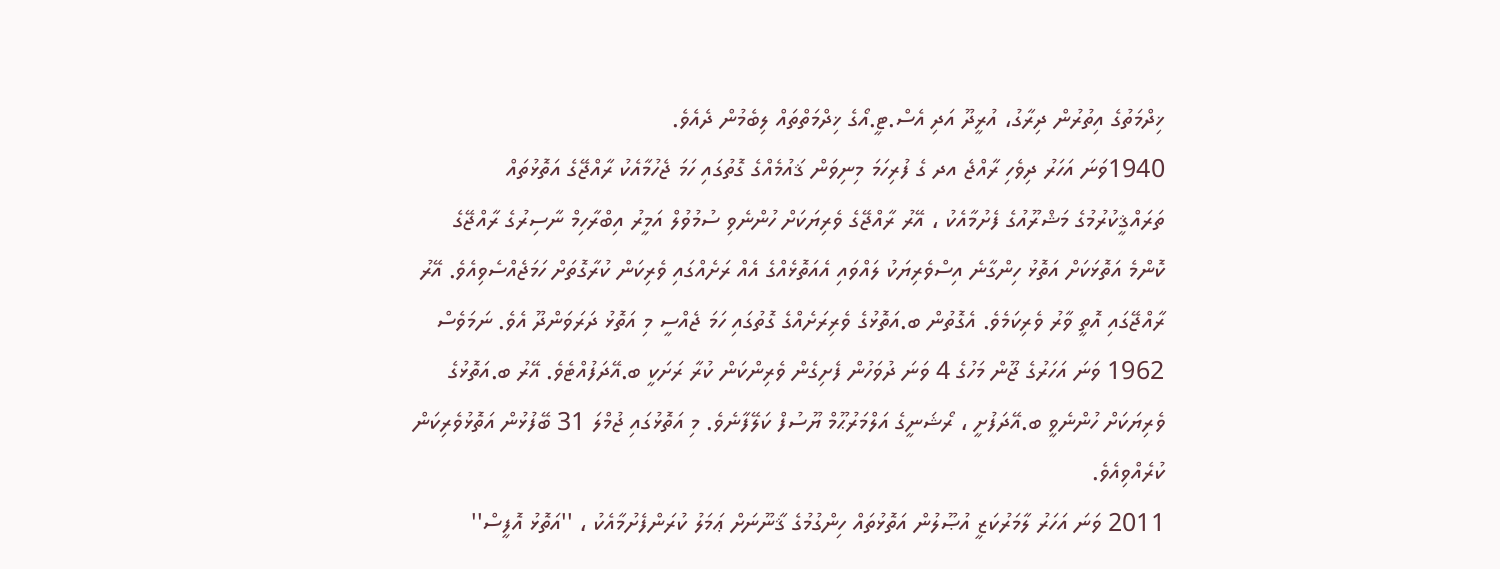ޚިދްމަތުގެ އިތުރުން ދިރާގު، އުރީދޫ އަދި އެސް.ޓީ.އޯގެ ޚިދްމަތްތައް ލިބެމުން ދެއެވެ.
1940ވަނަ އަހަރު ދިވެހި ރާއްޖެ އދ ގެ ފުރިހަމަ މިނިވަން ޤައުމެއްގެ ގޮތުގައި ހަމަ ޖެހުމާއެކު ރާއްޖޭގެ އަތޮޅުތައް ތަރައްޤީކުރުމުގެ މަޝްރޫއުގެ ފެށުމާއެކު ، އޭރު ރާއްޖޭގެ ވެރިޔަކަށް ހުންނެވި ސުމުވުލް އަމީރު އިބްރާހިމް ނާސިރުގެ ރާއްޖޭގެ ކޮންމެ އަތޮޅަކަށް އަތޮޅު ހިންގާނެ އިސްވެރިޔަކު ލައްވައި އެއަތޮޅެއްގެ އެއް ރަށެއްގައި ވެރިކަން ކުރާގޮތަށް ހަމަޖެއްސެވިއެވެ. އޭރު ރާއްޖޭގައި އޮތީ ވާރު ވެރިކަމެވެ. އެގޮތުން ބ.އަތޮޅުގެ ވެރިރަށެއްގެ ގޮތުގައި ހަމަ ޖެއްސީ މި އަތޮޅު ދަރަވަންދޫ އެވެ. ނަމަވެސް 1962 ވަނަ އަހަރުގެ ޖޫން މަހުގެ 4 ވަނަ ދުވަހުން ފެށިގެން ވެރިންކަން ކުރާ ރަށަކީ ބ.އޭދަފުއްޓެވެ. އޭރު ބ.އަތޮޅުގެ ވެރިޔަކަށް ހުންނެވީ ބ.އޭދަފުށީ ، ރޯޝަނީގެ އަލްމަރުޙޫމް ޔޫސުފް ކަލޭފާނެވެ. މި އަތޮޅުގައި ޖުމްލަ 31 ބޭފުޅުން އަތޮޅުވެރިކަން ކުރެއްވިއެވެ.
2011 ވަނަ އަހަރު ލާމަރުކަޒީ އުޞޫލުން އަތޮޅުތައް ހިންގުމުގެ ޤާނޫނަށް ޢަމަލު ކުރަންފެށުމާއެކު ، ''އަތޮޅު އޮފީސް''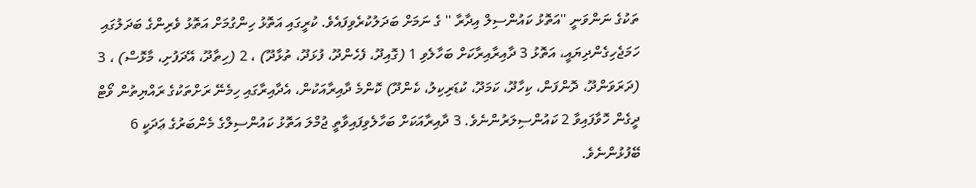ތަކުގެ ނަންވަނީ ''އަތޮޅު ކައުންސިލް އިދާރާ '' ގެ ނަމަށް ބަދަލުކުރެވިފައެވެ. ކުރީގައި އަތޮޅު ހިންގުމަށް އަތޮޅު ވެރިންގެ ބަދަލުގައި ހަމަޖެހިގެންދިޔައީ، އަތޮޅު 3 ދާއިރާއިރާކަށް ބަހާލެވި 1 (ގޮއިދޫ، ފެހެންދޫ، ފުޅަދޫ، ތުޅާދޫ) ، 2 (ހިތާދޫ، އޭދަފުށި، މާޅޮސް) ، 3 (ދަރަވަންދޫ، ދޮންފަން، ކިހާދޫ، ކަމަދޫ، ކުޑަރިކިލު، ކެންދޫ) ކޮންމެ ދާއިރާއަކުން، އެދާއިރާގައި ހިމެނޭ ރަށްތަކުގެ ރައްޔިތުން ވޯޓް ދީގެން ހޮވާފައިވާ 2 ކައުންސިލަރުންނެވެ. 3 ދާއިރާއަކަށް ބަހާލެވިފައިވާތީ ޖުމްލަ އަތޮޅު ކައުންސިލްގެ މެންބަރުގެ ޢަދަކީ 6 ބޭފުޅުންނެވެ.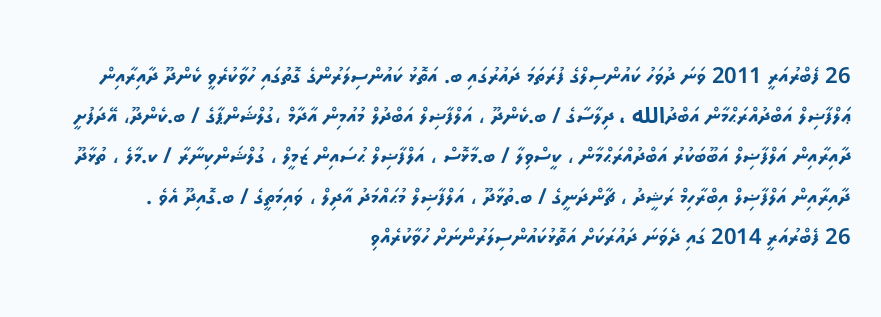26 ފެބްރުއަރީ 2011 ވަނަ ދުވަހު ކައުންސިލްގެ ފުރަތަމަ ދައުރުގައި ބ. އަތޮޅު ކައުންސިލަރުންގެ ގޮތުގައި ހުވާކުރެވީ ކެންދޫ ދާއިރާއިން ޢަލްފާޟިލް އަބްދުއްރަޙްމާން އަބްދުالله ، ދިލާސާގެ / ބ.ކެންދޫ ، އަލްފާޟިލް އަބްދުލް މުއުމިން އާދާމް ،ގުލްޝަންޕާގެ / ބ.ކެންދޫ، އޭދަފުށީ ދާއިރާއިން އަލްފާޟިލް އަބޫބަކުރު އަބްދުއްރަޙްމާން ، ކީސްވިލާ / ބ.މާޅޮސް ، އަލްފާޟިލް ޙުސައިން ޒަމީލް ، ގުލްޝަންކިނާރާ / ކ.މާލެ ، ތުޅާދޫ ދާއިރާއިން އަލްފާޟިލް އިބްރާހިމް ރަޝީދު ، ޗާންދަނީގެ / ބ.ތުޅާދޫ ، އަލްފާޟިލް މުޙައްމަދު އާދިލް ، ވައިމަތީގެ / ބ.ގޮއިދޫ އެވެ .
26 ފެބްރުއަރީ 2014 ގައި ދެވަނަ ދައުރަކަށް އަތޮޅުކައުންސިލަރުންނަށް ހުވާކުރެއްވި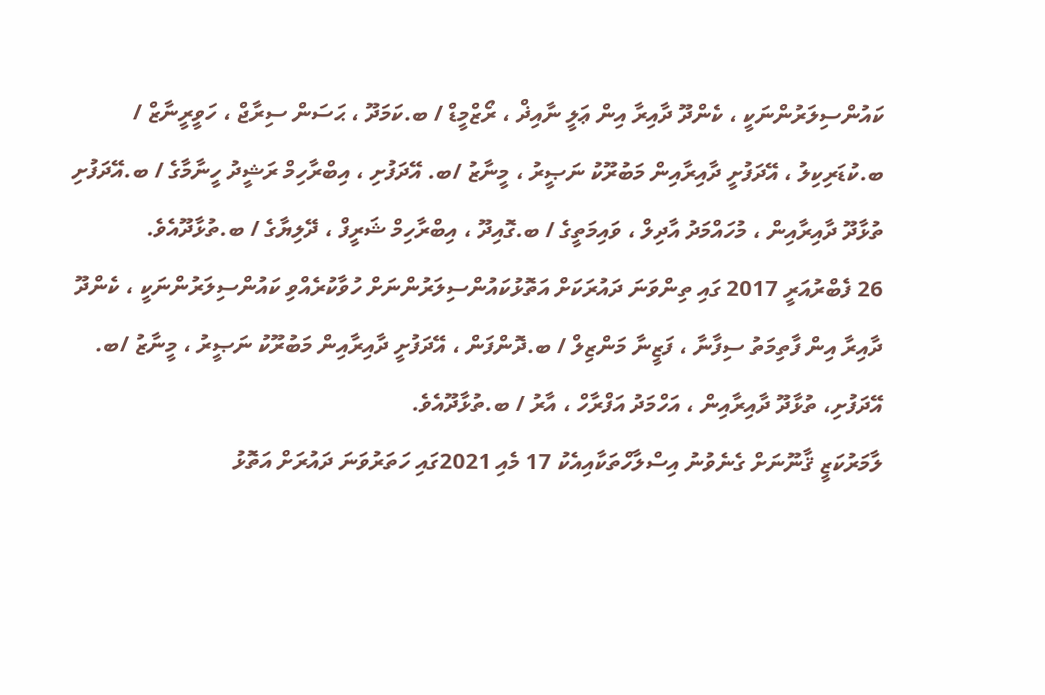ކައުންސިލަރުންނަކީ ، ކެންދޫ ދާއިރާ އިން ޢަލީ ނާއިޛް ، ރޯޒްމީޑް / ބ.ކަމަދޫ ، ޙަސަން ސިރާޖް ، ހަވީރީނާޒް / ބ.ކުޑަރިކިލު ، އޭދަފުށީ ދާއިރާއިން މަބުރޫކު ނަޞީރު ، މީނާޒު /ބ. އޭދަފުށި ، އިބްރާހިމް ރަޝީދު ހީނާމާގެ / ބ.އޭދަފުށި ތުޅާދޫ ދާއިރާއިން ، މުހައްމަދު އާދިލް ، ވައިމަތީގެ / ބ.ގޮއިދޫ ، އިބްރާހިމް ޝަރީފް ، ދޭލިޔާގެ / ބ.ތުޅާދޫއެވެ.
26 ފެބްރުއަރީ 2017 ގައި ތިންވަނަ ދައުރަކަށް އަތޮޅުކައުންސިލަރުންނަށް ހުވާކުރެއްވި ކައުންސިލަރުންނަކީ ، ކެންދޫ ދާއިރާ އިން ފާތިމަތު ސިފާނާ ، ފަޒީނާ މަންޒިލް / ބ.ދޮންފަން ، އޭދަފުށީ ދާއިރާއިން މަބުރޫކު ނަޞީރު ، މީނާޒު /ބ. އޭދަފުށި، ތުޅާދޫ ދާއިރާއިން ، އަހްމަދު އަފްރާހް ، އާރު / ބ.ތުޅާދޫއެވެ.
ލާމަރުކަޒީ ޤާނޫނަށް ގެނެވުނު އިސްލާހްތަކާއިއެކު 17 މެއި 2021ގައި ހަތަރުވަނަ ދައުރަށް އަތޮޅު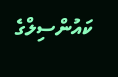ކައުންސިލްގެ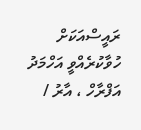ރައީސްއަކަށް ހުވާކުރެއްވީ އަހްމަދު އަފްރާހް ، އާރު /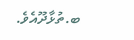ބ.ތުޅާދޫއެވެ.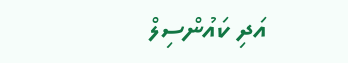އަދި ކައުންސިލް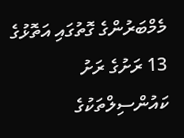މެމްބަރުންގެ ގޮތުގައި އަތޮޅުގެ 13 ރަށުގެ ރަށު ކައުންސިލްތަކުގެ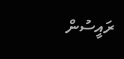ރައީސުން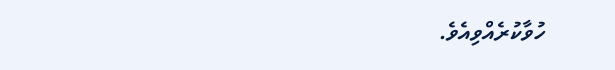ހުވާކުރެއްވިއެވެ.